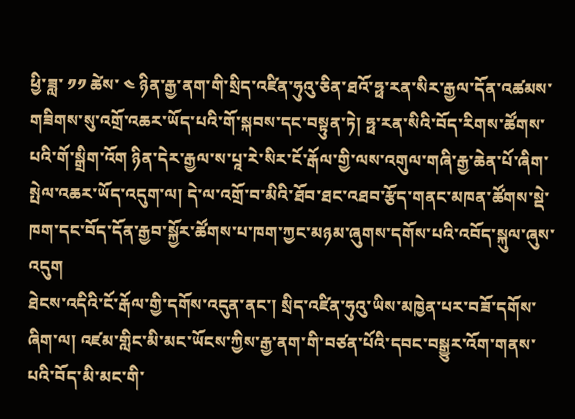ཕྱི་ཟླ་ ༡༡ ཚེས་ ༤ ཉིན་རྒྱ་ནག་གི་སྲིད་འཛིན་ཧུའུ་ཅིན་ཐའོ་ཧྥ་རན་སིར་རྒྱལ་དོན་འཚམས་གཟིགས་སུ་འགྲོ་འཆར་ཡོད་པའི་གོ་སྐབས་དང་བསྟུན་ཏེ། ཧྥ་རན་སིའི་བོད་རིགས་ཚོགས་པའི་གོ་སྒྲིག་འོག ཉིན་དེར་རྒྱལ་ས་པཱ་རེ་སིར་ངོ་རྒོལ་གྱི་ལས་འགུལ་གཞི་རྒྱ་ཆེན་པོ་ཞིག་སྤེལ་འཆར་ཡོད་འདུག་ལ། དེ་ལ་འགྲོ་བ་མིའི་ཐོབ་ཐང་འཐབ་རྩོད་གནང་མཁན་ཚོགས་སྡེ་ཁག་དང་བོད་དོན་རྒྱབ་སྐྱོར་ཚོགས་པ་ཁག་ཀྱང་མཉམ་ཞུགས་དགོས་པའི་འབོད་སྐུལ་ཞུས་འདུག
ཐེངས་འདིའི་ངོ་རྒོལ་གྱི་དགོས་འདུན་ནང་། སྲིད་འཛིན་ཧུའུ་ཡིས་མཁྱེན་པར་བཟོ་དགོས་ཞིག་ལ། འཛམ་གླིང་མི་མང་ཡོངས་ཀྱིས་རྒྱ་ནག་གི་བཙན་པོའི་དབང་བསྒྱུར་འོག་གནས་པའི་བོད་མི་མང་གི་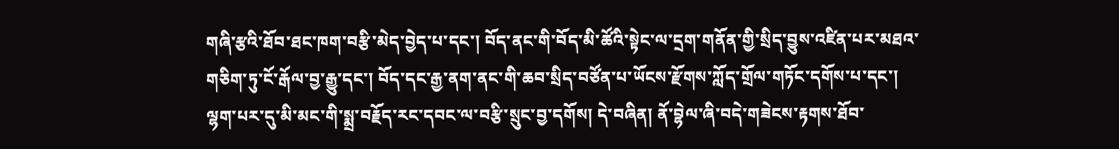གཞི་རྩའི་ཐོབ་ཐང་ཁག་བརྩི་མེད་བྱེད་པ་དང་། བོད་ནང་གི་བོད་མི་ཚོའི་སྟེང་ལ་དྲག་གནོན་གྱི་སྲིད་བྱུས་འཛིན་པར་མཐའ་གཅིག་ཏུ་ངོ་རྒོལ་བྱ་རྒྱུ་དང་། བོད་དང་རྒྱ་ནག་ནང་གི་ཆབ་སྲིད་བཙོན་པ་ཡོངས་རྫོགས་ཀློད་གྲོལ་གཏོང་དགོས་པ་དང་། ལྷག་པར་དུ་མི་མང་གི་སྨྲ་བརྗོད་རང་དབང་ལ་བརྩི་སྲུང་བྱ་དགོས། དེ་བཞིན། ནོ་བྷེལ་ཞི་བདེ་གཟེངས་རྟགས་ཐོབ་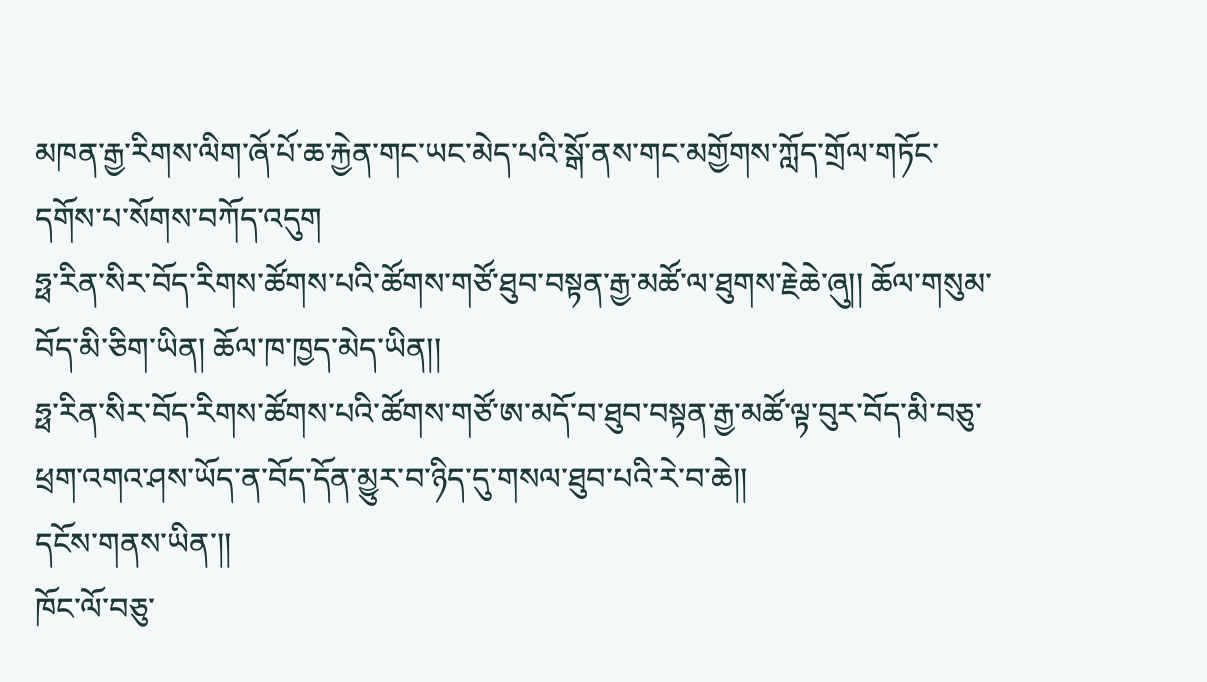མཁན་རྒྱ་རིགས་ལིག་ཞོ་པོ་ཆ་རྐྱེན་གང་ཡང་མེད་པའི་སྒོ་ནས་གང་མགྱོགས་ཀློད་གྲོལ་གཏོང་དགོས་པ་སོགས་བཀོད་འདུག
ཧྥ་རིན་སིར་བོད་རིགས་ཚོགས་པའི་ཚོགས་གཙོ་ཐུབ་བསྟན་རྒྱ་མཚོ་ལ་ཐུགས་རྗེཆེ་ཞུ།། ཆོལ་གསུམ་བོད་མི་ཅིག་ཡིན། ཆོལ་ཁ་ཁྱད་མེད་ཡིན།།
ཧྥ་རིན་སིར་བོད་རིགས་ཚོགས་པའི་ཚོགས་གཙོ་ཨ་མདོ་བ་ཐུབ་བསྟན་རྒྱ་མཚོ་ལྟ་བུར་བོད་མི་བཅུ་ཕྲག་འགའ་ཤས་ཡོད་ན་བོད་དོན་མྱུར་བ་ཉིད་དུ་གསལ་ཐུབ་པའི་རེ་བ་ཆེ།།
དངོས་གནས་ཡིན་།།
ཁོང་ལོ་བཅུ་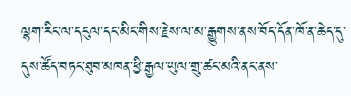ལྷག་རིང་ལ་དངུལ་དང་མིང་གིས་རྗེས་ལ་མ་རྒྱུགས་ནས་བོད་དོན་ཁོ་ན་ཆེད་དུ་དུས་ཚོད་བཏང་ཐུབ་མཁན་ཕྱི་རྒྱལ་ཡུལ་གྲུ་ཚང་མའི་ནང་ནས་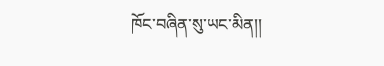ཁོང་བཞིན་སུ་ཡང་མིན།།